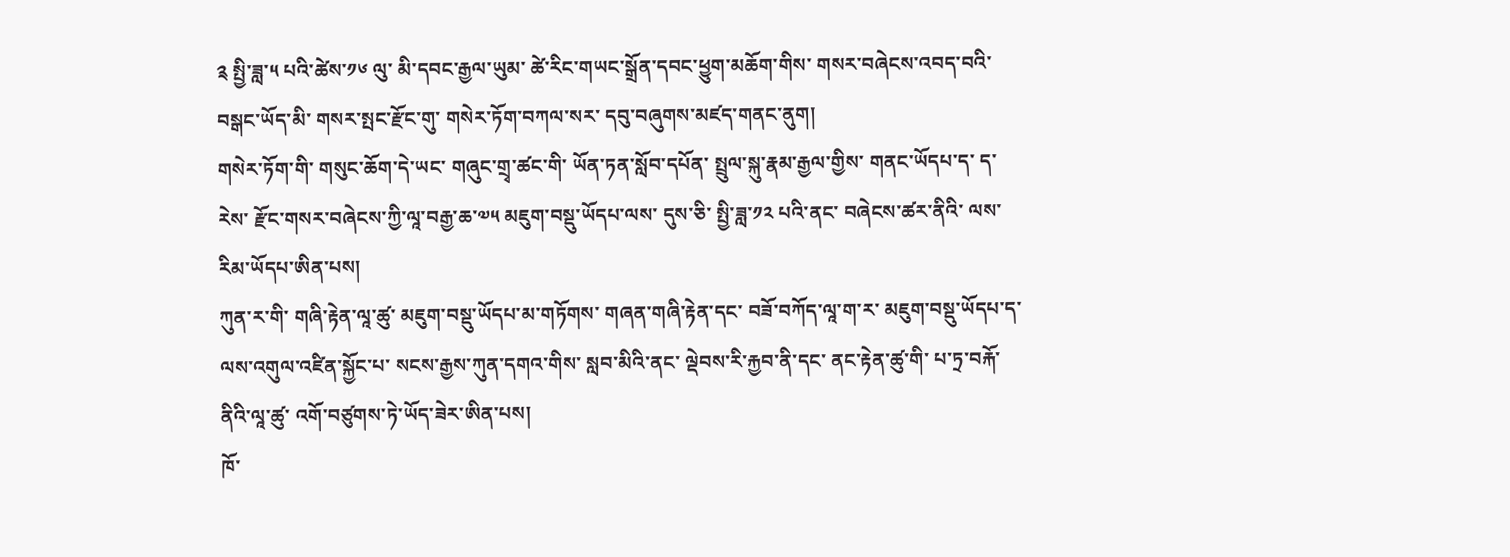༉ སྤྱི་ཟླ་༥ པའི་ཚེས་༡༦ ལུ་ མི་དབང་རྒྱལ་ཡུམ་ ཚེ་རིང་གཡང་སྒྲོན་དབང་ཕྱུག་མཆོག་གིས་ གསར་བཞེངས་འབད་བའི་བསྒང་ཡོད་མི་ གསར་སྤང་རྫོང་གུ་ གསེར་ཏོག་བཀལ་སར་ དབུ་བཞུགས་མཛད་གནང་ནུག།
གསེར་ཏོག་གི་ གསུང་ཆོག་དེ་ཡང་ གཞུང་གྲྭ་ཚང་གི་ ཡོན་ཏན་སློབ་དཔོན་ སྤྲུལ་སྐུ་རྣམ་རྒྱལ་གྱིས་ གནང་ཡོདཔ་ད་ ད་རེས་ རྫོང་གསར་བཞེངས་ཀྱི་ལཱ་བརྒྱ་ཆ་༧༥ མཇུག་བསྡུ་ཡོདཔ་ལས་ དུས་ཅི་ སྤྱི་ཟླ་༡༢ པའི་ནང་ བཞེངས་ཚར་ནིའི་ ལས་རིམ་ཡོདཔ་ཨིན་པས།
ཀུན་ར་གི་ གཞི་རྟེན་ལཱ་ཚུ་ མཇུག་བསྡུ་ཡོདཔ་མ་གཏོགས་ གཞན་གཞི་རྟེན་དང་ བཟོ་བཀོད་ལཱ་ག་ར་ མཇུག་བསྡུ་ཡོདཔ་ད་ ལས་འགུལ་འཛིན་སྐྱོང་པ་ སངས་རྒྱས་ཀུན་དགའ་གིས་ སླབ་མིའི་ནང་ ལྡེབས་རི་རྐྱབ་ནི་དང་ ནང་རྟེན་ཚུ་གི་ པ་ཏྲ་བརྐོ་ནིའི་ལཱ་ཚུ་ འགོ་བཙུགས་ཏེ་ཡོད་ཟེར་ཨིན་པས།
ཁོ་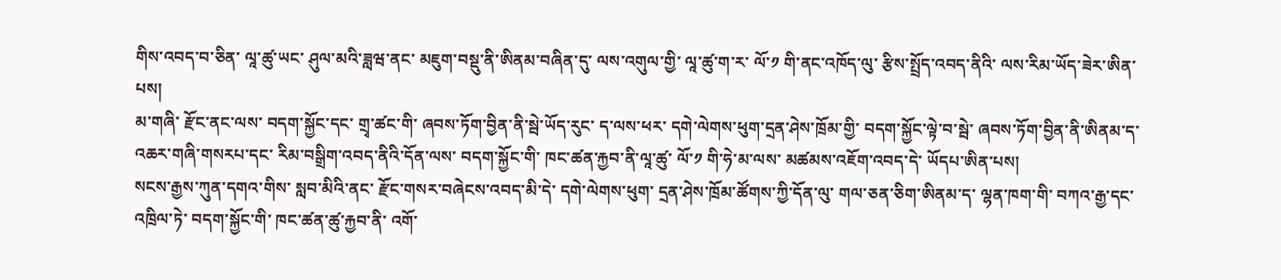གིས་འབད་བ་ཅིན་ ལཱ་ཚུ་ཡང་ ཤུལ་མའི་ཟླཝ་ནང་ མཇུག་བསྡུ་ནི་ཨིནམ་བཞིན་དུ་ ལས་འགུལ་གྱི་ ལཱ་ཚུ་ག་ར་ ལོ་༡ གི་ནང་འཁོད་ལུ་ རྩིས་སྤྲོད་འབད་ནིའི་ ལས་རིམ་ཡོད་ཟེར་ཨིན་པས།
མ་གཞི་ རྫོང་ནང་ལས་ བདག་སྐྱོང་དང་ གྲྭ་ཚང་གི་ ཞབས་ཏོག་བྱིན་ནི་སྦེ་ཡོད་རུང་ ད་ལས་ཕར་ དགེ་ལེགས་ཕུག་དྲན་ཤེས་ཁྲོམ་གྱི་ བདག་སྐྱོང་ལྟེ་བ་སྦེ་ ཞབས་ཏོག་བྱིན་ནི་ཨིནམ་ད་ འཆར་གཞི་གསརཔ་དང་ རིམ་བསྒྲིག་འབད་ནིའི་དོན་ལས་ བདག་སྐྱོང་གི་ ཁང་ཚན་རྐྱབ་ནི་ལཱ་ཚུ་ ལོ་༡ གི་ཧེ་མ་ལས་ མཚམས་འཇོག་འབད་དེ་ ཡོདཔ་ཨིན་པས།
སངས་རྒྱས་ཀུན་དགའ་གིས་ སླབ་མིའི་ནང་ རྫོང་གསར་བཞེངས་འབད་མི་དེ་ དགེ་ལེགས་ཕུག་ དྲན་ཤེས་ཁྲོམ་ཚོགས་ཀྱི་དོན་ལུ་ གལ་ཅན་ཅིག་ཨིནམ་ད་ ལྷན་ཁག་གི་ བཀའ་རྒྱ་དང་འཁྲིལ་ཏེ་ བདག་སྐྱོང་གི་ ཁང་ཚན་ཚུ་རྐྱབ་ནི་ འགོ་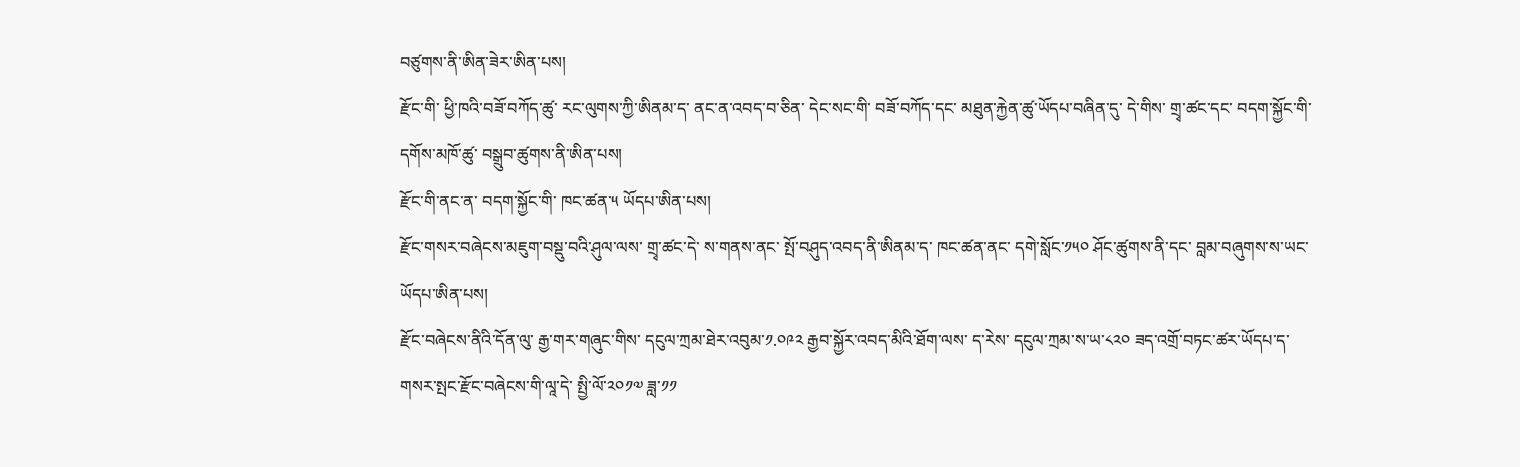བཙུགས་ནི་ཨིན་ཟེར་ཨིན་པས།
རྫོང་གི་ ཕྱི་ཁའི་བཟོ་བཀོད་ཚུ་ རང་ལུགས་ཀྱི་ཨིནམ་ད་ ནང་ན་འབད་བ་ཅིན་ དེང་སང་གི་ བཟོ་བཀོད་དང་ མཐུན་རྐྱེན་ཚུ་ཡོདཔ་བཞིན་དུ་ དེ་གིས་ གྲྭ་ཚང་དང་ བདག་སྐྱོང་གི་ དགོས་མཁོ་ཚུ་ བསྒྲུབ་ཚུགས་ནི་ཨིན་པས།
རྫོང་གི་ནང་ན་ བདག་སྐྱོང་གི་ ཁང་ཚན་༥ ཡོདཔ་ཨིན་པས།
རྫོང་གསར་བཞེངས་མཇུག་བསྡུ་བའི་ཤུལ་ལས་ གྲྭ་ཚང་དེ་ ས་གནས་ནང་ སྤོ་བཤུད་འབད་ནི་ཨིནམ་ད་ ཁང་ཚན་ནང་ དགེ་སློང་༡༥༠ ཤོང་ཚུགས་ནི་དང་ བླམ་བཞུགས་ས་ཡང་ ཡོདཔ་ཨིན་པས།
རྫོང་བཞེངས་ནིའི་དོན་ལུ་ རྒྱ་གར་གཞུང་གིས་ དངུལ་ཀྲམ་ཐེར་འབུམ་༡.༠༩༢ རྒྱབ་སྐྱོར་འབད་མིའི་ཐོག་ལས་ ད་རེས་ དངུལ་ཀྲམ་ས་ཡ་༨༢༠ ཟད་འགྲོ་བཏང་ཚར་ཡོདཔ་ད་ གསར་སྤང་རྫོང་བཞེངས་གི་ལཱ་དེ་ སྤྱི་ལོ་༢༠༡༧ ཟླ་༡༡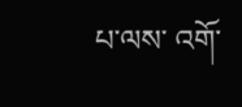པ་ལས་ འགོ་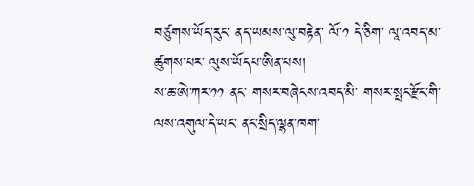བཙུགས་ཡོད་རུང་ ནད་ཡམས་ལུ་བརྟེན་ ལོ་༡ དེ་ཅིག་ ལཱ་འབད་མ་ཚུགས་པར་ ལུས་ཡོདཔ་ཨིན་པས།
ས་ཆ་ཨེ་ཀར་༡༡ ནང་ གསར་བཞེངས་འབད་མི་ གསར་སྤང་རྫོང་གི་ ལས་འགུལ་དེ་ཡང་ ནང་སྲིད་ལྷན་ཁག་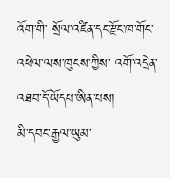འོག་གི་ སྲོལ་འཛིན་དང་རྫོང་ཁ་གོང་འཕེལ་ལས་ཁུངས་ཀྱིས་ འགོ་འདྲེན་འཐབ་དོ་ཡོདཔ་ཨིན་པས།
མི་དབང་རྒྱལ་ཡུམ་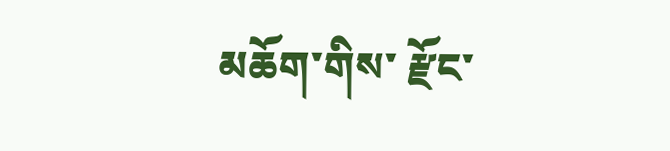མཆོག་གིས་ རྫོང་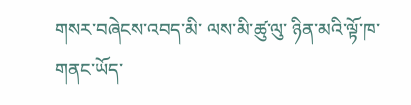གསར་བཞེངས་འབད་མི་ ལས་མི་ཚུ་ལུ་ ཉིན་མའི་ལྟོ་ཁ་ གནང་ཡོད་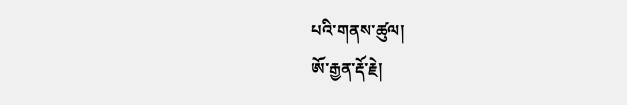པའི་གནས་ཚུལ།
ཨོ་རྒྱན་རྡོ་རྗེ།